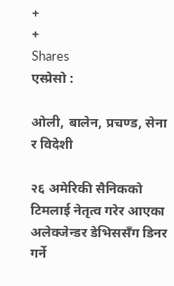+
+
Shares
एस्प्रेसो :

ओली, बालेन, प्रचण्ड, सेना र विदेशी

२६ अमेरिकी सैनिकको टिमलाई नेतृत्व गरेर आएका अलेक्जेन्डर डेभिससँग डिनर गर्ने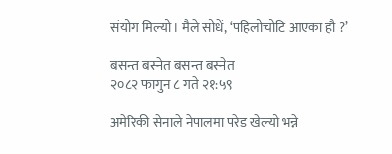संयोग मिल्यो। मैले सोधें, ‘पहिलोचोटि आएका हौ ?’

बसन्त बस्नेत बसन्त बस्नेत
२०८२ फागुन ८ गते २१:५९

अमेरिकी सेनाले नेपालमा परेड खेल्यो भन्ने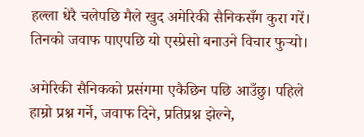हल्ला धेरै चलेपछि मैले खुद अमेरिकी सैनिकसँग कुरा गरें। तिनको जवाफ पाएपछि यो एस्प्रेसो बनाउने विचार फुर्‍यो।

अमेरिकी सैनिकको प्रसंगमा एकैछिन पछि आउँछु। पहिले हाम्रो प्रश्न गर्ने, जवाफ दिने, प्रतिप्रश्न झेल्ने,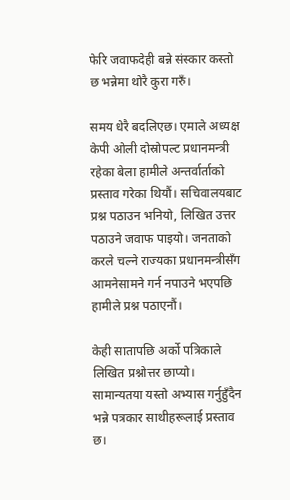फेरि जवाफदेही बन्ने संस्कार कस्तो छ भन्नेमा थोरै कुरा गरुँ।

समय धेरै बदलिएछ। एमाले अध्यक्ष केपी ओली दोस्रोपल्ट प्रधानमन्त्री रहेका बेला हामीले अन्तर्वार्ताको प्रस्ताव गरेका थियौं। सचिवालयबाट प्रश्न पठाउन भनियो, लिखित उत्तर पठाउने जवाफ पाइयो। जनताको करले चल्ने राज्यका प्रधानमन्त्रीसँग आमनेसामने गर्न नपाउने भएपछि हामीले प्रश्न पठाएनौं।

केही सातापछि अर्को पत्रिकाले लिखित प्रश्नोत्तर छाप्यो। सामान्यतया यस्तो अभ्यास गर्नुहुँदैन भन्ने पत्रकार साथीहरूलाई प्रस्ताव छ।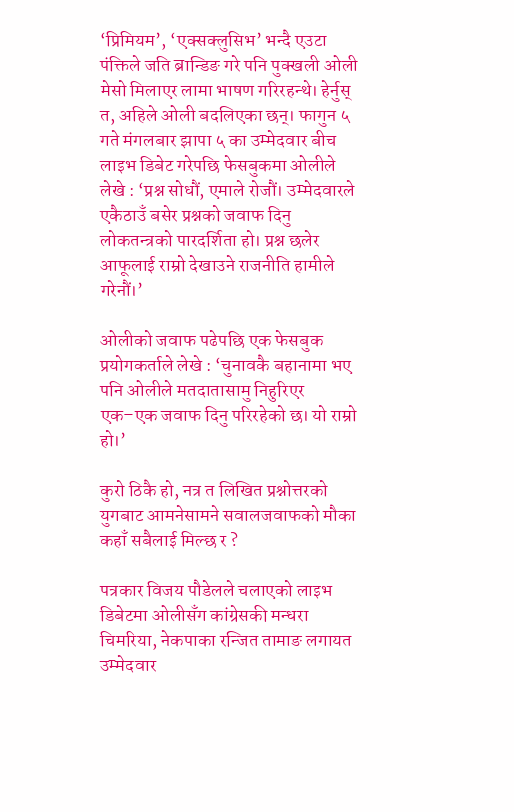‘प्रिमियम’, ‘एक्सक्लुसिभ’ भन्दै एउटा पंक्तिले जति ब्रान्डिङ गरे पनि पुक्खली ओली मेसो मिलाएर लामा भाषण गरिरहन्थे। हेर्नुस् त, अहिले ओली बदलिएका छन्। फागुन ५ गते मंगलबार झापा ५ का उम्मेदवार बीच लाइभ डिबेट गरेपछि फेसबुकमा ओलीले लेखे : ‘प्रश्न सोधौं, एमाले रोजौं। उम्मेदवारले एकैठाउँ बसेर प्रश्नको जवाफ दिनु लोकतन्त्रको पारदर्शिता हो। प्रश्न छलेर आफूलाई राम्रो देखाउने राजनीति हामीले गरेनौं।’

ओलीको जवाफ पढेपछि एक फेसबुक प्रयोगकर्ताले लेखे : ‘चुनावकै बहानामा भए पनि ओलीले मतदातासामु निहुरिएर एक–एक जवाफ दिनु परिरहेको छ। यो राम्रो हो।’

कुरो ठिकै हो, नत्र त लिखित प्रश्नोत्तरको युगबाट आमनेसामने सवालजवाफको मौका कहाँ सबैलाई मिल्छ र ?

पत्रकार विजय पौडेलले चलाएको लाइभ डिबेटमा ओलीसँग कांग्रेसकी मन्धरा चिमरिया, नेकपाका रन्जित तामाङ लगायत उम्मेदवार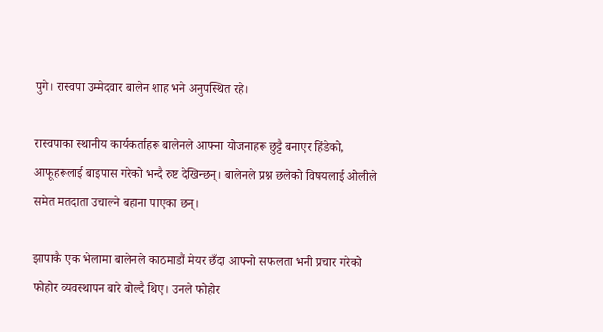पुगे। रास्वपा उम्मेदवार बालेन शाह भने अनुपस्थित रहे।

रास्वपाका स्थानीय कार्यकर्ताहरू बालेनले आफ्ना योजनाहरू छुट्टै बनाएर हिंडेको, आफूहरूलाई बाइपास गरेको भन्दै रुष्ट देखिन्छन्। बालेनले प्रश्न छलेको विषयलाई ओलीले समेत मतदाता उचाल्ने बहाना पाएका छन्।

झापाकै एक भेलामा बालेनले काठमाडौं मेयर छँदा आफ्नो सफलता भनी प्रचार गरेको फोहोर व्यवस्थापन बारे बोल्दै थिए। उनले फोहोर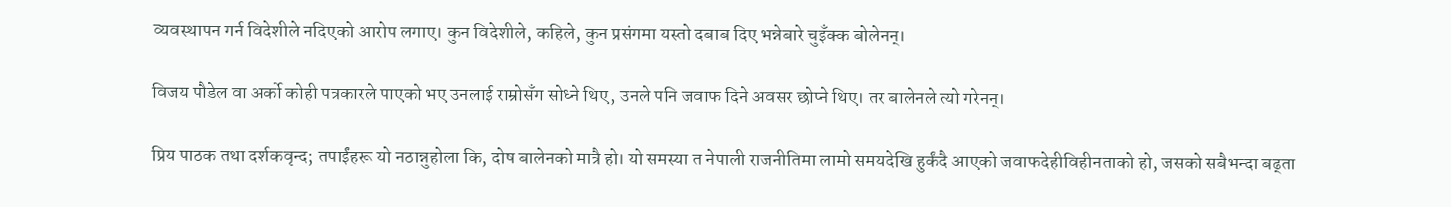व्यवस्थापन गर्न विदेशीले नदिएको आरोप लगाए। कुन विदेशीले, कहिले, कुन प्रसंगमा यस्तो दबाब दिए भन्नेबारे चुइँक्क बोलेनन्।

विजय पौडेल वा अर्को कोही पत्रकारले पाएको भए उनलाई राम्रोसँग सोध्ने थिए, उनले पनि जवाफ दिने अवसर छोप्ने थिए। तर बालेनले त्यो गरेनन्।

प्रिय पाठक तथा दर्शकवृन्द; तपाईंहरू यो नठान्नुहोला कि, दोष बालेनको मात्रै हो। यो समस्या त नेपाली राजनीतिमा लामो समयदेखि हुर्कंदै आएको जवाफदेहीविहीनताको हो, जसको सबैभन्दा बढ्ता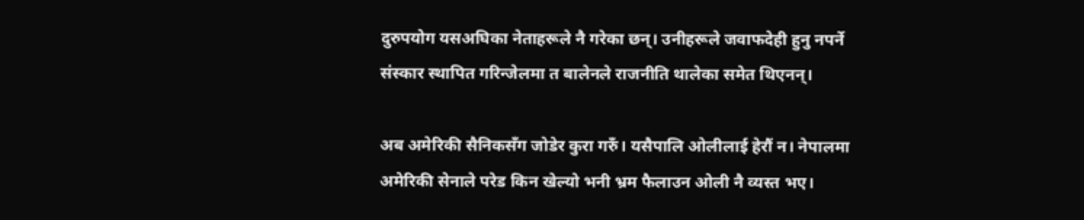दुरुपयोग यसअघिका नेताहरूले नै गरेका छन्। उनीहरूले जवाफदेही हुनु नपर्ने संस्कार स्थापित गरिन्जेलमा त बालेनले राजनीति थालेका समेत थिएनन्।

अब अमेरिकी सैनिकसँग जोडेर कुरा गरुँ। यसैपालि ओलीलाई हेरौं न। नेपालमा अमेरिकी सेनाले परेड किन खेल्यो भनी भ्रम फैलाउन ओली नै व्यस्त भए।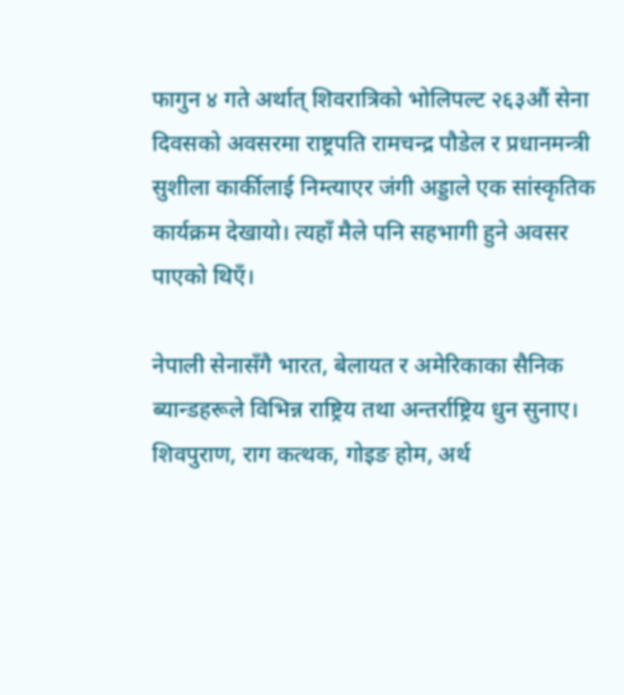फागुन ४ गते अर्थात् शिवरात्रिको भोलिपल्ट २६३औं सेना दिवसको अवसरमा राष्ट्रपति रामचन्द्र पौडेल र प्रधानमन्त्री सुशीला कार्कीलाई निम्त्याएर जंगी अड्डाले एक सांस्कृतिक कार्यक्रम देखायो। त्यहाँ मैले पनि सहभागी हुने अवसर पाएको थिएँ।

नेपाली सेनासँगै भारत, बेलायत र अमेरिकाका सैनिक ब्यान्डहरूले विभिन्न राष्ट्रिय तथा अन्तर्राष्ट्रिय धुन सुनाए। शिवपुराण, राग कत्थक, गोइङ होम, अर्थ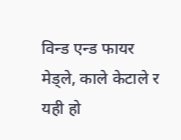विन्ड एन्ड फायर मेड्ले, काले केटाले र यही हो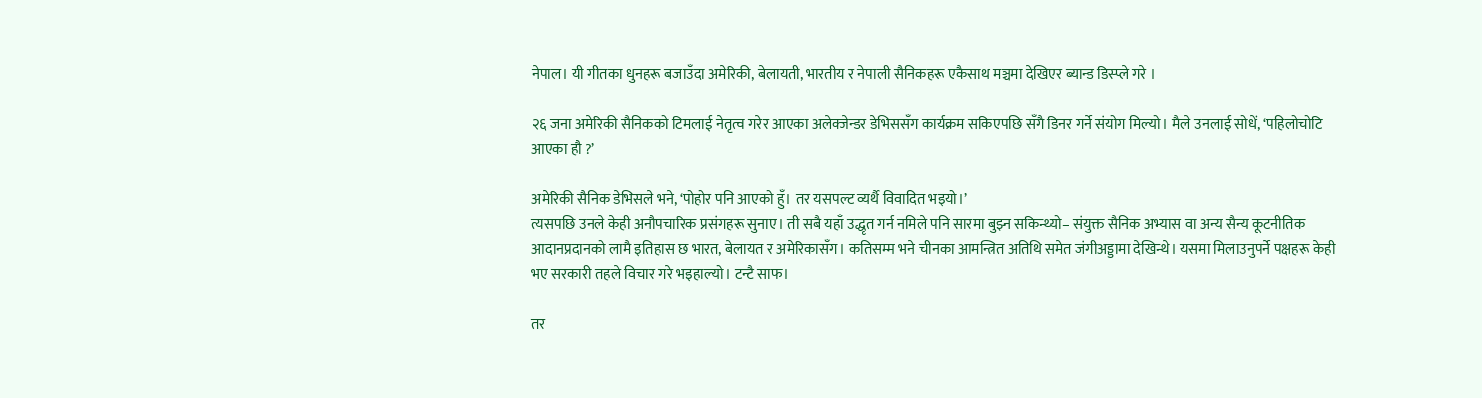नेपाल। यी गीतका धुनहरू बजाउँदा अमेरिकी, बेलायती, भारतीय र नेपाली सैनिकहरू एकैसाथ मञ्चमा देखिएर ब्यान्ड डिस्प्ले गरे ।

२६ जना अमेरिकी सैनिकको टिमलाई नेतृत्व गरेर आएका अलेक्जेन्डर डेभिससँग कार्यक्रम सकिएपछि सँगै डिनर गर्ने संयोग मिल्यो। मैले उनलाई सोधें, ‘पहिलोचोटि आएका हौ ?’

अमेरिकी सैनिक डेभिसले भने, ‘पोहोर पनि आएको हुँ। तर यसपल्ट व्यर्थै विवादित भइयो।’
त्यसपछि उनले केही अनौपचारिक प्रसंगहरू सुनाए। ती सबै यहाँ उद्धृत गर्न नमिले पनि सारमा बुझ्न सकिन्थ्यो– संयुक्त सैनिक अभ्यास वा अन्य सैन्य कूटनीतिक आदानप्रदानको लामै इतिहास छ भारत, बेलायत र अमेरिकासँग। कतिसम्म भने चीनका आमन्त्रित अतिथि समेत जंगीअड्डामा देखिन्थे। यसमा मिलाउनुपर्ने पक्षहरू केही भए सरकारी तहले विचार गरे भइहाल्यो। टन्टै साफ।

तर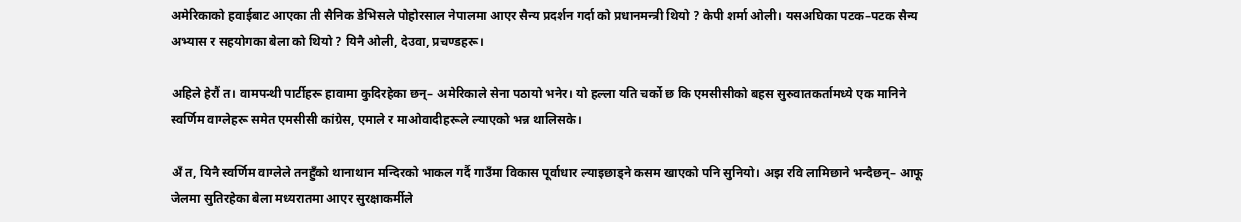अमेरिकाको हवाईबाट आएका ती सैनिक डेभिसले पोहोरसाल नेपालमा आएर सैन्य प्रदर्शन गर्दा को प्रधानमन्त्री थियो ? केपी शर्मा ओली। यसअघिका पटक–पटक सैन्य अभ्यास र सहयोगका बेला को थियो ? यिनै ओली, देउवा, प्रचण्डहरू।

अहिले हेरौं त। वामपन्थी पार्टीहरू हावामा कुदिरहेका छन्– अमेरिकाले सेना पठायो भनेर। यो हल्ला यति चर्को छ कि एमसीसीको बहस सुरुवातकर्तामध्ये एक मानिने स्वर्णिम वाग्लेहरू समेत एमसीसी कांग्रेस, एमाले र माओवादीहरूले ल्याएको भन्न थालिसके।

अँ त, यिनै स्वर्णिम वाग्लेले तनहुँको थानाथान मन्दिरको भाकल गर्दै गाउँमा विकास पूर्वाधार ल्याइछाड्ने कसम खाएको पनि सुनियो। अझ रवि लामिछाने भन्दैछन्– आफू जेलमा सुतिरहेका बेला मध्यरातमा आएर सुरक्षाकर्मीले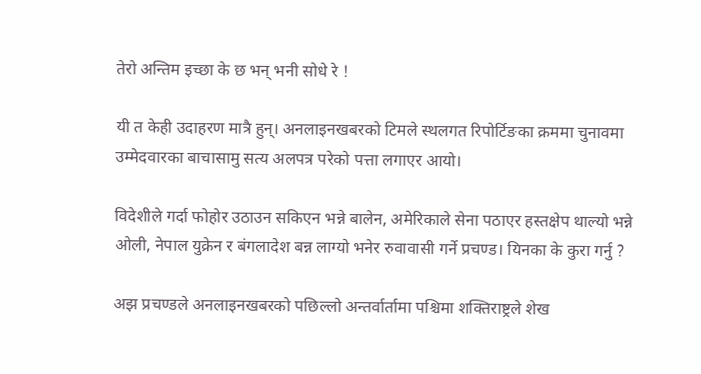तेरो अन्तिम इच्छा के छ भन् भनी सोधे रे !

यी त केही उदाहरण मात्रै हुन्। अनलाइनखबरको टिमले स्थलगत रिपोर्टिङका क्रममा चुनावमा उम्मेदवारका बाचासामु सत्य अलपत्र परेको पत्ता लगाएर आयो।

विदेशीले गर्दा फोहोर उठाउन सकिएन भन्ने बालेन, अमेरिकाले सेना पठाएर हस्तक्षेप थाल्यो भन्ने ओली, नेपाल युक्रेन र बंगलादेश बन्न लाग्यो भनेर रुवावासी गर्ने प्रचण्ड। यिनका के कुरा गर्नु ?

अझ प्रचण्डले अनलाइनखबरको पछिल्लो अन्तर्वार्तामा पश्चिमा शक्तिराष्ट्रले शेख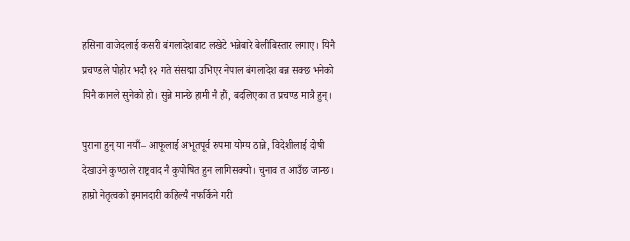हसिना वाजेदलाई कसरी बंगलादेशबाट लखेटे भन्नेबारे बेलीबिस्तार लगाए। यिनै प्रचण्डले पोहोर भदौ १२ गते संसद्मा उभिएर नेपाल बंगलादेश बन्न सक्छ भनेको यिनै कानले सुनेको हो। सुन्ने मान्छे हामी नै हौं, बदलिएका त प्रचण्ड मात्रै हुन्।

पुराना हुन् या नयाँ– आफूलाई अभूतपूर्व रुपमा योग्य ठान्ने, विदेशीलाई दोषी देखाउने कुण्ठाले राष्ट्रवाद नै कुपोषित हुन लागिसक्यो। चुनाव त आउँछ जान्छ। हाम्रो नेतृत्वको इमानदारी कहिल्यै नफर्किने गरी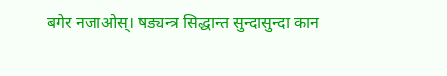बगेर नजाओस्। षड्यन्त्र सिद्धान्त सुन्दासुन्दा कान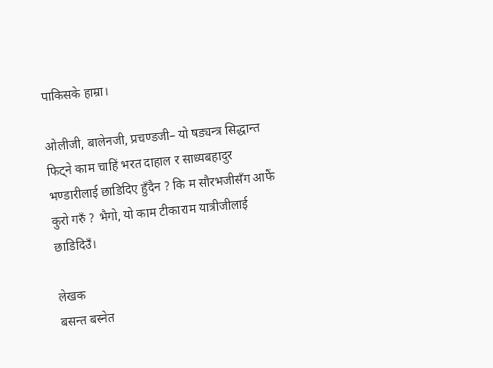पाकिसके हाम्रा।

ओलीजी, बालेनजी, प्रचण्डजी– यो षड्यन्त्र सिद्धान्त फिट्ने काम चाहिं भरत दाहाल र साध्यबहादुर भण्डारीलाई छाडिदिए हुँदैन ? कि म सौरभजीसँग आफैं कुरो गरुँ ? भैगो, यो काम टीकाराम यात्रीजीलाई छाडिदिउँ।

लेखक
बसन्त बस्नेत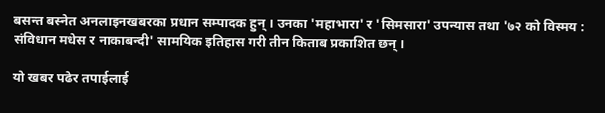बसन्त बस्नेत अनलाइनखबरका प्रधान सम्पादक हुन् । उनका 'महाभारा' र 'सिमसारा' उपन्यास तथा '७२ को विस्मय : संविधान मधेस र नाकाबन्दी' सामयिक इतिहास गरी तीन किताब प्रकाशित छन् ।

यो खबर पढेर तपाईलाई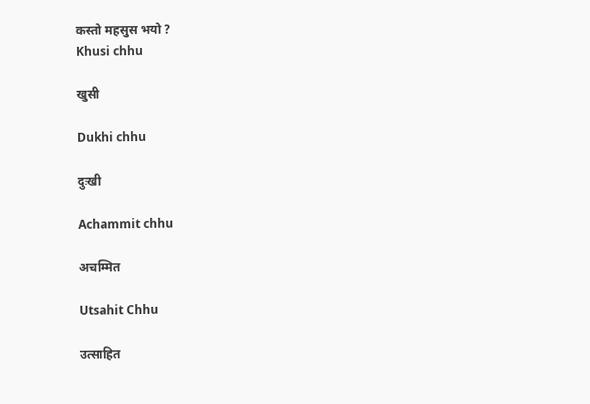कस्तो महसुस भयो ?
Khusi chhu

खुसी

Dukhi chhu

दुःखी

Achammit chhu

अचम्मित

Utsahit Chhu

उत्साहित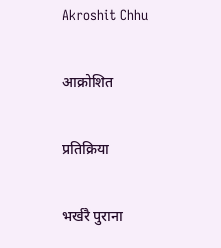Akroshit Chhu

आक्रोशित

प्रतिक्रिया

भर्खरै पुराना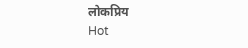लोकप्रिय
Hot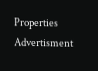Properties
Advertisment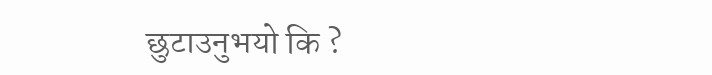छुटाउनुभयो कि ?